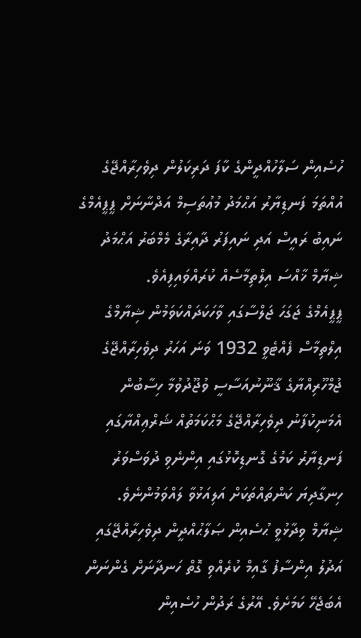ހުސެއިން ސަލާހުއްދީންގެ ކާފަ ދަރިކަލުން ދިވެހިރާއްޖޭގެ އުއްތަމަ ފަނޑިޔާރު އަޙްމަދު މުޢުތަސިމް އަދްނާނަށް ޕީޕީއެމްގެ ނައިބު ރައީސް އަދި ނައިފަރު ދާއިރާގެ މެމްބަރު އަޙްމަދު ޝިޔާމް ޚާއްސަ އިލްތިމާސެއް ކުރައްވައިފިއެވެ.
ޕީޕީއެމްގެ ޖަގަހަ ޖަލްސާގައި ވާހަކަދައްކަވަމުން ޝިޔާމްގެ އިލްތިމާސް ފެއްޓެވީ 1932 ވަނަ އަހަރު ދިވެހިރާއްޖޭގެ ޖުމްހޫރިއްޔާގެ ޤާނޫނުއަސާސީ ވުޖޫދުވުމާ ހިސާބުން އެމަނިކުފާނު ދިވެހިރާއްޖޭގެ މަޙްކަމަތުއް ޝަރްޢިއްޔާގައި ފަނޑިޔާރު ކަމުގެ ގޮނޑިކޮޅުގައި އިންނެވި ދުވަސްވަރު ހިނގާދިޔަ ކަންތައްތަކަށް އަލިއަޅުވާ ލައްވަމުންނެވެ.
ޝިޔާމް ވިދާޅުވީ ޙުސެއިން ޞަލާޙުއްދީން ދިވެހިރާއްޖޭގައި އަދުލު އިންސާފު ގާއިމް ކުރެއްވި ގޮތް ހަނދާނަށް ގެންނަން އެބަޖެހޭ ކަމަށެވެ. އޭރުގެ ރަދުން ހުސެއިން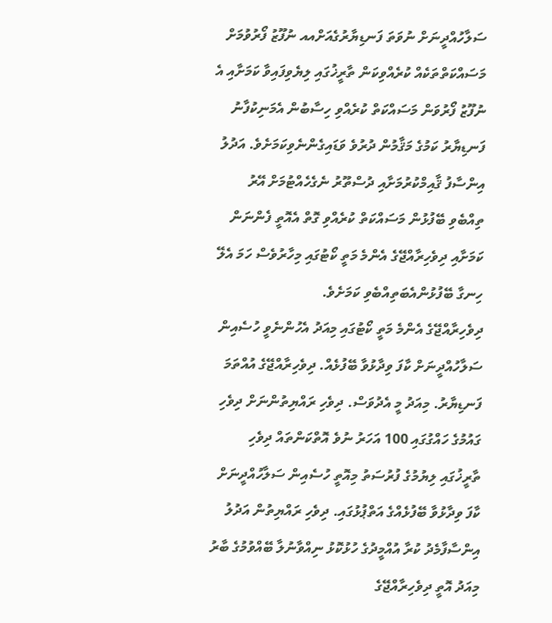ސަލާހުއްދީނަށް ނުވަތަ ފަނޑިޔާރުގެއަށްއއ ނުފޫޒު ފޯރުވުމަށް މަސައްކަތްތަކެއް ކުރެއްވިކަން ތާރީޚުގައި ލިޔެވިފައިވާ ކަމަށާއި އެ ނުފޫޒު ފޯރުވަން މަސައްކަތް ކުރެއްވި ހިސާބުން އެމަނިކުފާނު ފަނޑިޔާރު ކަމުގެ މަޤާމުން ދުރުވެ ވަޑައިގެންނެވިކަމަށެވެ. އަދުލު އިންސާފު ޤާއިމްކުރުމަށާއި ދުސްތޫރު ނެގެހެއްޓުމަށް އޭރު ތިއްބެވި ބޭފުޅުން މަސައްކަތް ކުރެއްވި ގޮތް އެއޮތީ ފެންނަން ކަމަށާއި ދިވެހިރާއްޖޭގެ އެންމެ މަތީ ކޯޓުގައި މިހާރުވެސް ހަމަ އެލޭ ހިނގާ ބޭފުޅުންއެބަތިއްބެވި ކަމަށެވެ.
ދިވެހިރާއްޖޭގެ އެންމެ މަތީ ކޯޓުގައި މިއަދު އެހުންނެވީ ހުސެއިން ސަލާހުއްދީނަށް ކާފަ ވިދާޅުވާ ބޭފުޅެއް. ދިވެހިރާއްޖޭގެ އުއްތަމަ ފަނޑިޔާރު. މިއަދު މީ އެދުވަސް. ދިވެހި ރައްޔިތުންނަށް ދިވެހި ގައުމުގެ ހައްގުގައި 100 އަހަރު ނުވެ އޮތްކަންތައް ދިވެހި ތާރީޚުގައި ލިޔުމުގެ ފުރުސަތު މިއޮތީ ހުސެއިން ސަލާހުއްދީނަށް ކާފަ ވިދާޅުވާ ބޭފުޅެއްގެ އަތްޕުޅުގައި. ދިވެހި ރައްޔިތުން އަދުލު އިންސާފާމެދު ކުރާ އުއްމީދުގެ ހުޅުކޮޅު ނިއްވާނުލާ ބޭއްވުމުގެ ބާރު މިއަދު އޮތީ ދިވެހިރާއްޖޭގެ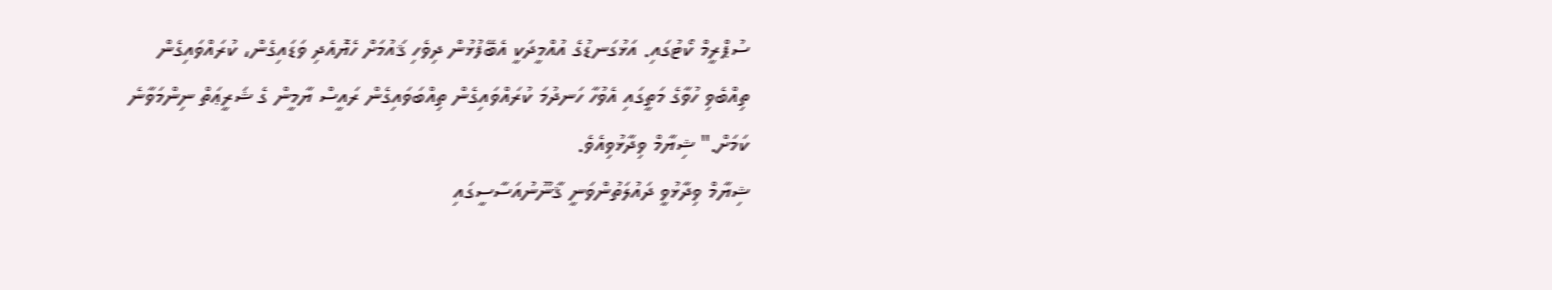ސުޕްރީމް ކޯޓުގައި. އަޅުގަނޑުގެ އުއްމީދަކީ އެބޭފުޅުން ދިވެހި ޤައުމަށް ހެޔޮއެދި ވަޑައިގެން، ކުރައްވައިގެން ތިއްބެވި ހުވާގެ މަތީގައި އެވުހާ ހަނދުމަ ކުރައްވައިގެން ތިއްބަވައިގެން ރައީސް ޔާމީން ގެ ޝަރީޢަތް ނިންމަވާނެ ކަމަށް." ޝިޔާމް ވިދާޅުވިއެވެ.
ޝިޔާމް ވިދާޅުވީ ދައުލަތުންވަނީ ޤާނޫނުއަސާސީގައި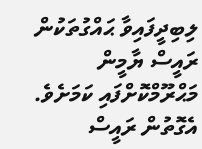ލިބިދީފައިވާ ޙައްގުތަކުން ރައީސް ޔާމީން މަޙްރޫމްކޮށްފައި ކަމަށެވެ. އެގޮތުން ރައީސް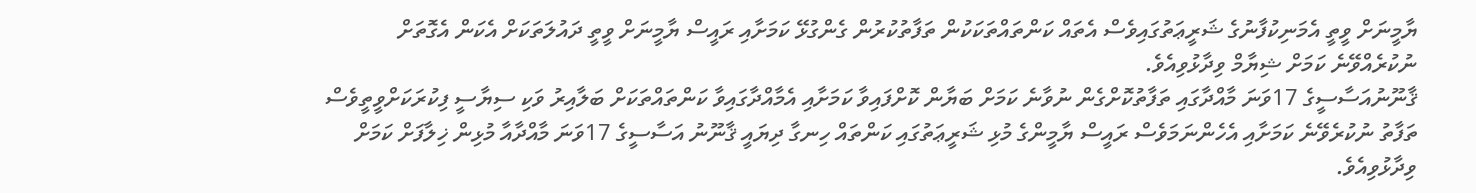ޔާމީނަށް ވީތީ އެމަނިކުފާނުގެ ޝަރީޢަތުގައިވެސް އެތައް ކަންތައްތަކަކުން ތަފާތުކުރުން ގެންގުޅޭ ކަމަށާއި ރައީސް ޔާމީނަށް ވީތީ ދައުލަތަކަށް އެކަން އެގޮތަށް ނުކުރެއްވޭނެ ކަމަށް ޝިޔާމް ވިދާޅުވިއެވެ.
ޤާނޫނުއަސާސީގެ 17ވަނަ މާއްދާގައި ތަފާތުކޮށްގެން ނުވާނެ ކަމަށް ބަޔާން ކޮށްފައިވާ ކަމަށާއި އެމާއްދާގައިވާ ކަންތައްތަކަށް ބަލާއިރު ވަކި ސިޔާސީ ފިކުރަކަށްވީތީވެސް ތަފާތު ނުކުރެވޭނެ ކަމަށާއި އެހެންނަމަވެސް ރައީސް ޔާމީންގެ މުޅި ޝަރީޢަތުގައި ކަންތައް ހިނގާ ދިޔައީ ޤާނޫނު އަސާސީގެ 17ވަނަ މާއްދާއާ މުޅިން ޚިލާފަށް ކަމަށް ވިދާޅުވިއެވެ.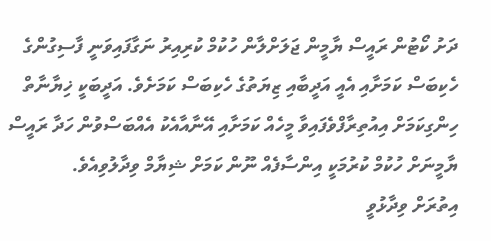ދަށު ކޯޓުން ރައީސް ޔާމީން ޖަލަށްލާން ހުކުމް ކުރިއިރު ނަގާފައިވަނީ ފާސިގުންގެ ހެކިބަސް ކަމަށާއި އެއީ އަދީބާއި ޒިޔަތުގެ ހެކިބަސް ކަމަށެވެ. އަދީބަކީ ޚިޔާނާތް ހިންގިކަމަށް އިއުތިރާފްވެފައިވާ މީހެއް ކަމަށާއި އޭނާއާއެކު އެއްބަސްވުން ހަދާ ރައީސް ޔާމީނަށް ހުކުމް ކުރުމަކީ އިންސާފެއް ނޫން ކަމަށް ޝިޔާމް ވިދާލުވިއެވެ.
އިތުރަށް ވިދާޅުވީ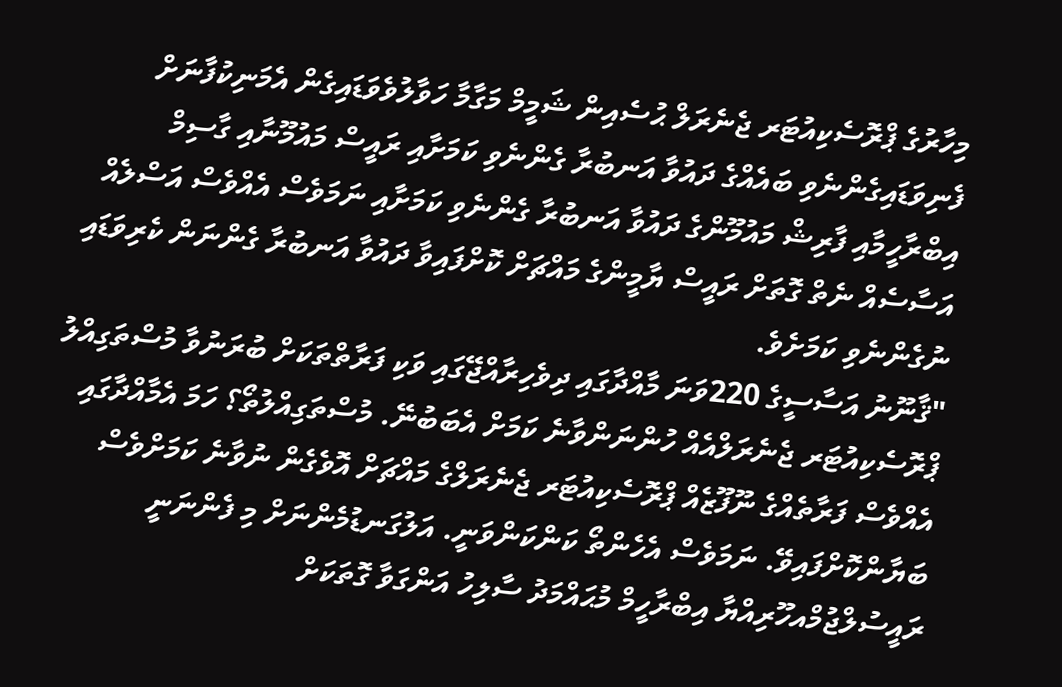މިހާރުގެ ޕްރޮސެކިއުޓަރ ޖެނެރަލް ޙުސެއިން ޝަމީމް މަގާމާ ހަވާލުވެވަޑައިގެން އެމަނިކުފާނަށް ފެނިވަޑައިގެންނެވި ބައެއްގެ ދައުވާ އަނބުރާ ގެންނެވި ކަމަށާއި ރައީސް މައުމޫނާއި ގާސިމް އިބްރާހީމާއި ފާރިޝް މައުމޫންގެ ދައުވާ އަނބުރާ ގެންނެވި ކަމަށާއި ނަމަވެސް އެއްވެސް އަސްލެއް އަސާސެއް ނެތް ގޮތަށް ރައީސް ޔާމީންގެ މައްޗަށް ކޮށްފައިވާ ދައުވާ އަނބުރާ ގެންނަން ކެރިވަޑައި ނުގެންނެވި ކަމަށެވެ.
"ޤާނޫނު އަސާސީގެ 220ވަނަ މާއްދާގައި ދިވެހިރާއްޖޭގައި ވަކި ފަރާތްތަކަށް ބުރަނުވާ މުސްތަގިއްލު ޕްރޮސެކިއުޓަރ ޖެނެރަލްއެއް ހުންނަންވާނެ ކަމަށް އެބަބުނޭ. މުސްތަގިއްލުތޯ؟ ހަމަ އެމާއްދާގައި އެއްވެސް ފަރާތެއްގެ ނޫފޫޒެއް ޕްރޮސެކިއުޓަރ ޖެނެރަލްގެ މައްޗަށް އޮވެގެން ނުވާނެ ކަމަށްވެސް ބަޔާންކޮށްފައިވޭ. ނަމަވެސް އެހެންތޯ ކަންކަންވަނީ. އަލުގަނޑުމެންނަށް މި ފެންނަނީ ރައީސުލްޖުމްއހޫރިއްޔާ އިބްރާހީމް މުޙައްމަދު ސާލިހު އަންގަވާ ގޮތަކަށް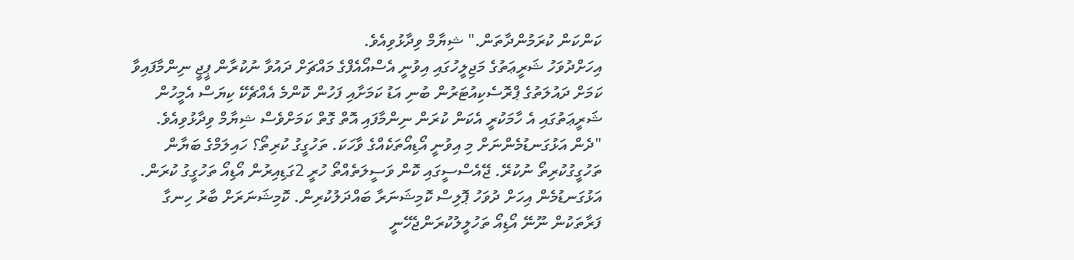ކަންކަން ކުރަމުންދާތަން." ޝިޔާމް ވިދާޅުވިއެވެ.
އިހަށްދުވަހު ޝަރީޢަތުގެ މަޖިލީހުގައި އިވުނީ އެސްއޯއެފްގެ މައްޗަށް ދައުވާ ނުކުރާން ޕީޖީ ނިންމާފައިވާ ކަމަށް ދައުލަތުގެ ޕްރޮސެކިއުޓަރުން ބުނި އަޑު ކަމަށާއި ފަހުން ކޮންމެ އެއްޗެކޭ ކިޔަސް އެމީހުން ޝަރީޢަތުގައި އެ ހާމަކުރީ އެކަން ކުރަން ނިންމާފައި އޮތް ގޮތް ކަމަށްވެސް ޝިޔާމް ވިދާޅުވިއެވެ.
"ދެން އަޅުގަނޑުމެންނަށް މި އިވުނީ އޯޑިއޯތަކެއްގެ ވާހަކަ. ތަހުގީގު ކުރިތޯ؟ ހައިލަމްގެ ބަޔާން ތަހުގީގުކުރިތޯ ނުކުރޭ. ޖޭއެސްސީގައި ކޮން ވަސީލަތެއްތޯ ހުރީ 2ގަޑިއިރުން އޯޑިއޯ ތަހުގީގު ކުރަން. އަޅުގަނޑުމެން އިހަށް ދުވަހު ޕޮލިސް ކޮމިޝަނަރާ ބައްދަލުކުރިން. ކޮމިޝަނަރަށް ބާރު ހިނގާ ފަރާތަކުން ނޫނޭ އޯޑިއޯ ތަހުލީލުކުރަންޖެހޭނީ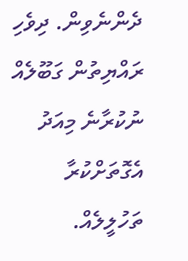ދެންނެވިން. ދިވެހި ރައްޔިތުން ގަބޫލެއް ނުކުރާނެ މިއަދު އެގޮތަށްކުރާ ތަހުލީލެއް.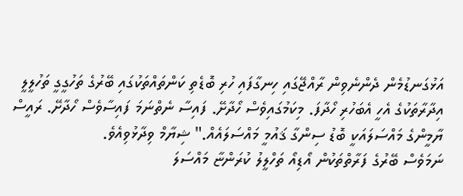އަޅުގަނޑުމެން ދެންނެވިން ރާއްޖޭގައި ހިނގާފައި ހުރި ބޮޑެތި ކަންތައްތަކުގައި ބޭރުގެ ތަހުގީގީ ތަހުލީލީ އިދާރާތަކުގެ އެހީ އެބަހުރި ހޯދާފަ. މިކަމުގައިވެސް ހޯދާށޭ. ފައިސާ ނެތްނަމަ ފައިސާވެސް ހޯދާށޭ. ރައީސް ޔާމީންގެ މައްސަލައަކީ ބޮޑު ސިންގާ ޤައުމީ މައްސަލައެއް." ޝިޔާމް ވިދާޅުވިއެވެ.
ނަމަވެސް ބޭރުގެ ފަރާތްތަކުން އޯޑިއޯ ތަހްލީލު ކުރަންޏާ މައްސަލަ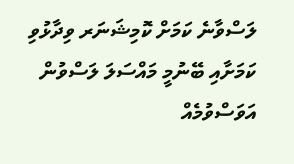ލަސްވާނެ ކަމަށް ކޮމިޝަނަރ ވިދާޅުވި ކަމަށާއި ބޭނުމީ މައްސަލަ ލަސްވުން އަވަސްވުމެއް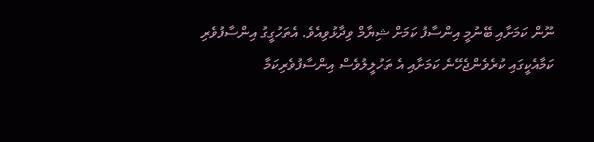ނޫން ކަމަށާއި ބޭނުމީ އިންސާފު ކަމަށް ޝިޔާމް ވިދާޅުވިއެވެ. އެތަހުގީގު އިންސާފުވެރި ކަމާއެކީގައި ކުރެވެންޖެހޭނެ ކަމަށާއި އެ ތަހުލީލުވެސް އިންސާފުވެރިކަމާ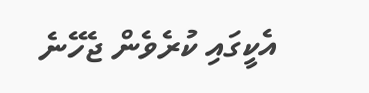އެކީގައި ކުރެވެން ޖެހޭނެ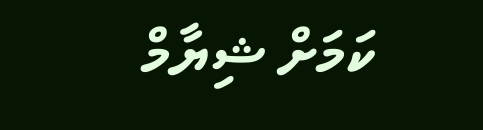ކަމަށް ޝިޔާމް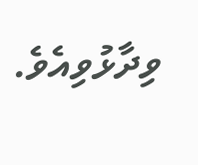ވިދާޅުވިއެވެ.